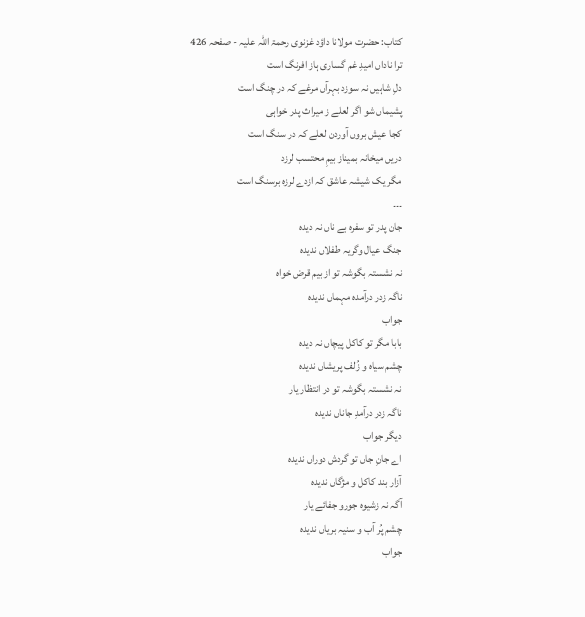کتاب: حضرت مولانا داؤد غزنوی رحمۃ اللہ علیہ - صفحہ 426
ترا ناداں امیدِ غم گساری ہاز افرنگ است
دلِ شاہیں نہ سوزد بہرآں مرغے کہ در چنگ است
پشیماں شو اگر لعلے ز میراث پدر خواہی
کجا عیش بروں آوردن لعلے کہ در سنگ است
دریں میخانہ بمیناز بیمِ محتسب لرزد
مگر یک شیشہ عاشق کہ ازدے لرزہ برسنگ است
۔۔۔
جان پدر تو سفرہ بے ناں نہ دیدہ
جنگ عیال وگریہ طفلاں ندیدہ
نہ نشستہ بگوشہ تو از بیم قرض خواہ
ناگہ زدر درآمدہ مہماں ندیدہ
جواب
بابا مگر تو کاکل پیچاں نہ دیدہ
چشم سیاہ و زُلف پریشاں ندیدہ
نہ نشستہ بگوشہ تو در انتظار یار
ناگہ زدر درآمدِ جاناں ندیدہ
دیگر جواب
اے جانِ جاں تو گردش دوراں ندیدہ
آزار بند کاکل و مژگاں ندیدہ
آگہ نہ زشیوہ جورو جفائے یار
چشم پُر آب و سنیہ بریاں ندیدہ
جواب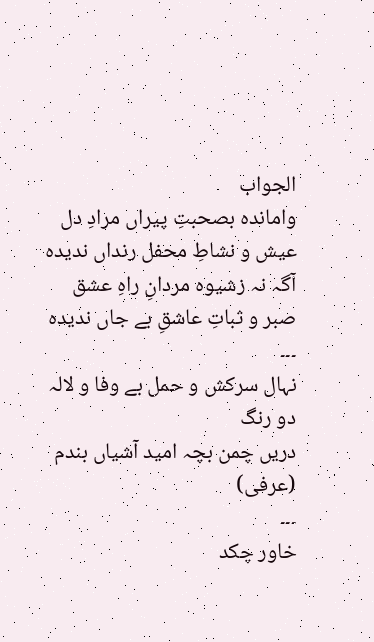الجواب
واماندہ بصحبتِ پیراں مرادِ دل
عیش و نشاطِ محفل رنداں ندیدہ
آگہ نہ زشیوہ مردانِ راہِ عشق
صبر و ثباتِ عاشقِ بے جاں ندیدہ
۔۔۔
نہال سرکش و حمل بے وفا و لالہ دو رنگ
دریں چمن بچہ امید آشیاں بندم
(عرفی)
۔۔۔
خاور چکد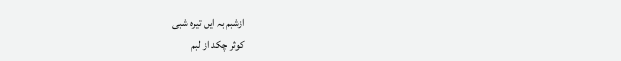ازشبم بہ ایں تیرہ شبی
کوثر چکد از لبم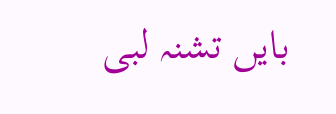بایں تشنہ لبی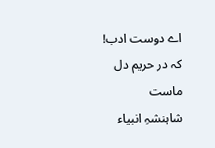اے دوست ادب! کہ در حریم دل ماست
شاہنشہِ انبیاء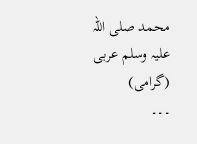محمد صلی اللہ علیہ وسلم عربی
(گرامی)
۔۔۔